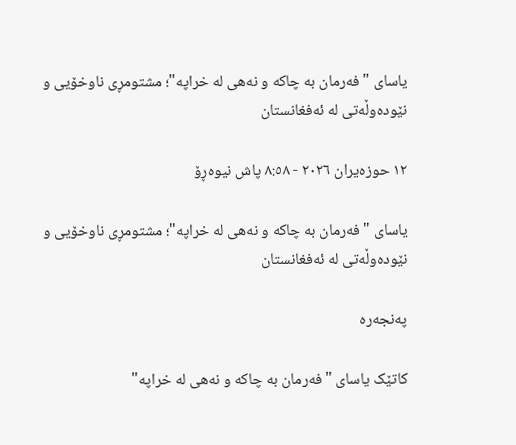یاسای "فەرمان بە چاکە و نەهی لە خراپە"؛ مشتومڕی ناوخۆیی و نێودەوڵەتی لە ئەفغانستان

١٢ حوزەیران ٢٠٢٦ - ٨:٥٨ پاش نیوەڕۆ

یاسای "فەرمان بە چاکە و نەهی لە خراپە"؛ مشتومڕی ناوخۆیی و نێودەوڵەتی لە ئەفغانستان

پەنجەرە

کاتێک یاسای "فەرمان بە چاکە و نەهی لە خراپە"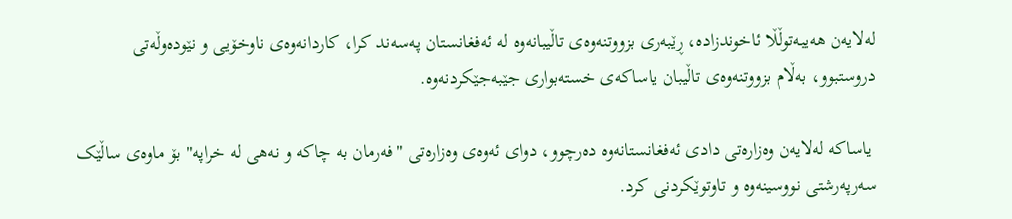لەلایەن هەیبەتوڵڵا ئاخوندزادە، ڕێبەری بزووتنەوەی تاڵیبانەوە لە ئەفغانستان پەسەند کرا، کاردانەوەی ناوخۆیی و نێودەوڵەتی دروستبوو، بەڵام بزووتنەوەی تاڵیبان یاساکەی خستەبواری جێبەجێکردنەوە.

 یاساکە لەلایەن وەزارەتی دادی ئەفغانستانەوە دەرچوو، دوای ئەوەی وەزارەتی "فەرمان بە چاکە و نەهی لە خراپە" بۆ ماوەی ساڵێک سەرپەرشتی نووسینەوە و تاوتوێکردنی کرد.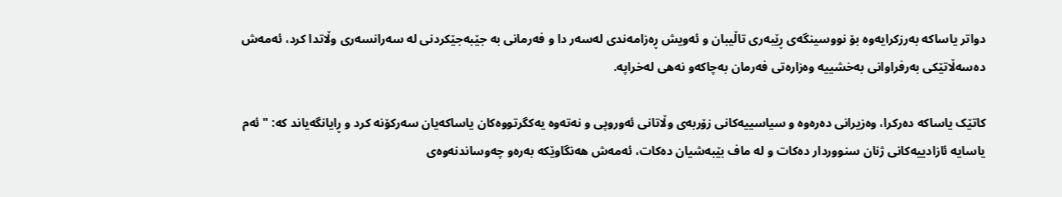دواتر یاساکە بەرزکرایەوە بۆ نووسینگەی ڕێبەری تاڵیبان و ئەویش ڕەزامەندی لەسەر دا و فەرمانی بە جێبەجێکردنی لە سەرانسەری وڵاتدا کرد، ئەمەش دەسەڵاتێکی بەرفراوانی بەخشییە وەزارەتی فەرمان بەچاکەو نەهی لەخراپە.

کاتێک یاساکە دەرکرا، وەزیرانی دەرەوە و سیاسییەکانی زۆربەی وڵاتانی ئەوروپی و نەتەوە یەکگرتووەکان یاساکەیان سەرکۆنە کرد و ڕایانگەیاند کە: "ئەم یاسایە ئازادییەکانی ژنان سنووردار دەکات و لە ماف بێبەشیان دەکات، ئەمەش هەنگاوێکە بەرەو چەوساندنەوەی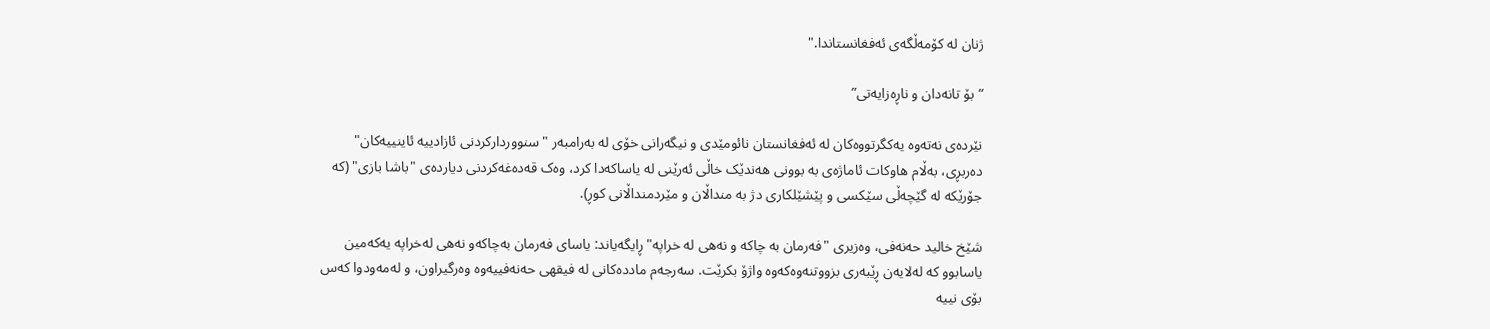ژنان لە کۆمەڵگەی ئەفغانستاندا."

“بۆ تانەدان و ناڕەزایەتی”

نێردەی نەتەوە یەکگرتووەکان لە ئەفغانستان نائومێدی و نیگەرانی خۆی لە بەرامبەر "سنووردارکردنی ئازادییە ئاینییەکان" دەربڕی، بەڵام هاوکات ئاماژەی بە بوونی هەندێک خاڵی ئەرێنی لە یاساکەدا کرد، وەک قەدەغەکردنی دیاردەی "باشا بازی" (کە جۆرێکە لە گێچەڵی سێکسی و پێشێلکاری دژ بە منداڵان و مێردمنداڵانی کوڕ).

شێخ خالید حەنەفی، وەزیری "فەرمان بە چاکە و نەهی لە خراپە"ڕایگەیاند: یاسای فەرمان بەچاکەو نەهی لەخراپە یەکەمین یاسابوو کە لەلایەن ڕێبەری بزووتنەوەکەوە واژۆ بکرێت. سەرجەم ماددەکانی لە فیقهی حەنەفییەوە وەرگیراون، و لەمەودوا کەس بۆی نییە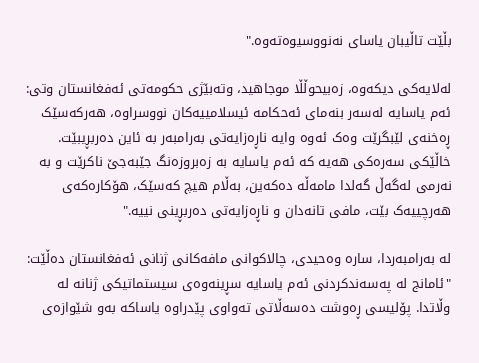بڵێت تاڵیبان یاسای نەنووسیوەتەوە."

لەلایەکی دیکەوە، زەبیحوڵڵا موجاهید، وتەبێژی حکومەتی ئەفغانستان وتی: ئەم یاسایە لەسەر بنەمای ئەحکامە ئیسلامییەکان نووسراوە، هەرکەسێک ڕەخنەی لێبگرێت وەک ئەوە وایە ناڕەزایەتی بەرامبەر بە ئاین دەربڕیبێت. خاڵێکی سەرەکی هەیە کە ئەم یاسایە بە زەبروزەنگ جێبەجێ ناکرێت و بە نەرمی لەگەڵ گەلدا مامەڵە دەکەین، بەڵام هیچ کەسێک، هۆکارەکەی هەرچییەک بێت، مافی تانەدان و ناڕەزایەتی دەربڕینی نییە."

لە بەرامبەردا، سارە وەحیدی، چالاکوانی مافەکانی ژنانی ئەفغانستان دەڵێت: "ئامانج لە پەسەندکردنی ئەم یاسایە سڕینەوەی سیستماتیکی ژنانە لە وڵاتدا. پۆلیسی ڕەوشت دەسەڵاتی تەواوی پێدراوە یاساکە بەو شێوازەی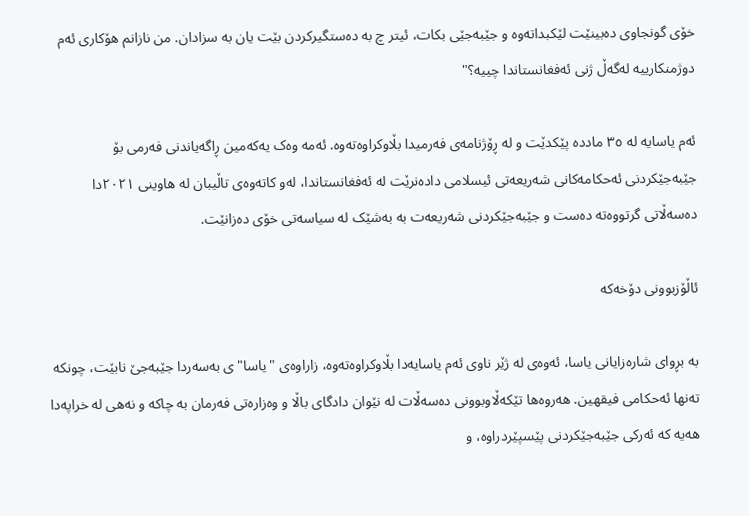خۆی گونجاوی دەبینێت لێکبداتەوە و جێبەجێی بکات، ئیتر چ بە دەستگیرکردن بێت یان بە سزادان. من نازانم هۆکاری ئەم دوژمنکارییە لەگەڵ ژنی ئەفغانستاندا چییە؟"

ئەم یاسایە لە ٣٥ ماددە پێکدێت و لە ڕۆژنامەی فەرمیدا بڵاوکراوەتەوە. ئەمە وەک یەکەمین ڕاگەیاندنی فەرمی بۆ جێبەجێکردنی ئەحکامەکانی شەریعەتی ئیسلامی دادەنرێت لە ئەفغانستاندا، لەو کاتەوەی تاڵیبان لە هاوینی ٢٠٢١دا دەسەڵاتی گرتووەتە دەست و جێبەجێکردنی شەریعەت بە بەشێک لە سیاسەتی خۆی دەزانێت.

ئاڵۆزبوونی دۆخەکە

بە بڕوای شارەزایانی یاسا، ئەوەی لە ژێر ناوی ئەم یاسایەدا بڵاوکراوەتەوە، زاراوەی "یاسا"ی بەسەردا جێبەجێ نابێت، چونکە تەنها ئەحکامی فیقهین. هەروەها تێکەڵاوبوونی دەسەڵات لە نێوان دادگای باڵا و وەزارەتی فەرمان بە چاکە و نەهی لە خراپەدا هەیە کە ئەرکی جێبەجێکردنی پێسپێردراوە، و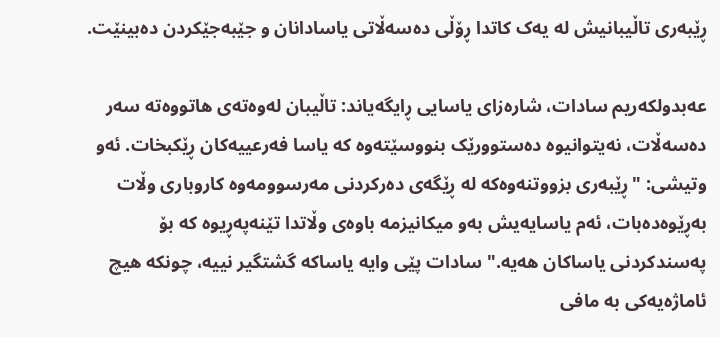ڕێبەری تاڵیبانیش لە یەک کاتدا ڕۆڵی دەسەڵاتی یاسادانان و جێبەجێکردن دەبینێت.

عەبدولکەریم سادات، شارەزای یاسایی ڕایگەیاند: تاڵیبان لەوەتەی هاتووەتە سەر دەسەڵات، نەیتوانیوە دەستوورێک بنووسێتەوە کە یاسا فەرعییەکان ڕێکبخات. ئەو وتیشی: "ڕێبەری بزووتنەوەکە لە ڕێگەی دەرکردنی مەرسوومەوە کاروباری وڵات بەڕێوەدەبات، ئەم یاسایەیش بەو میکانیزمە باوەی وڵاتدا تێنەپەڕیوە کە بۆ پەسندکردنی یاساکان هەیە." سادات پێی وایە یاساکە گشتگیر نییە، چونکە هیچ ئاماژەیەکی بە مافی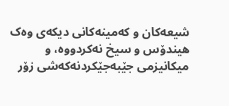شیعەکان و کەمینەکانی دیکەی وەک هیندۆس و سیخ نەکردووە، و میکانیزمی جێبەجێکردنەکەشی زۆر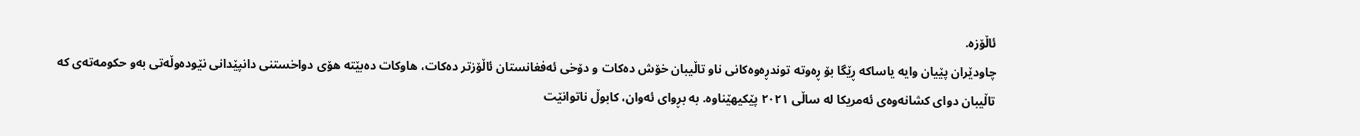ئاڵۆزە.
چاودێران پێیان وایە یاساکە ڕێگا بۆ ڕەوتە توندڕەوەکانی ناو تاڵیبان خۆش دەکات و دۆخی ئەفغانستان ئاڵۆزتر دەکات، هاوکات دەبێتە هۆی دواخستنی دانپێدانی نێودەوڵەتی بەو حکومەتەی کە تاڵیبان دوای کشانەوەی ئەمریکا لە ساڵی ٢٠٢١ پێکیهێناوە. بە بڕوای ئەوان، کابوڵ ناتوانێت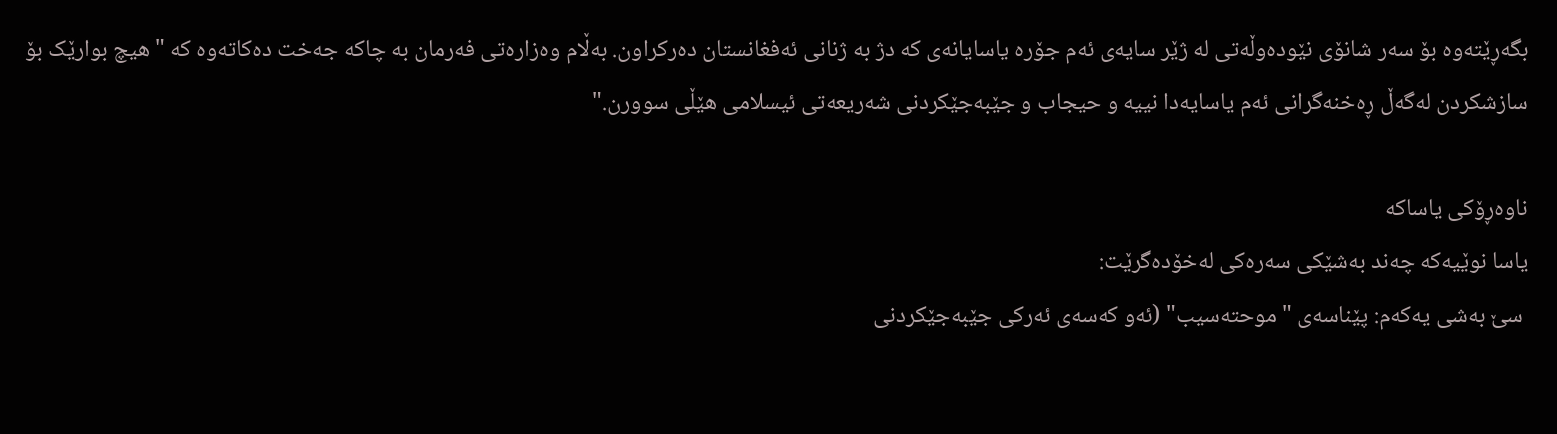بگەڕێتەوە بۆ سەر شانۆی نێودەوڵەتی لە ژێر سایەی ئەم جۆرە یاسایانەی کە دژ بە ژنانی ئەفغانستان دەرکراون. بەڵام وەزارەتی فەرمان بە چاکە جەخت دەکاتەوە کە "هیچ بوارێک بۆ سازشکردن لەگەڵ ڕەخنەگرانی ئەم یاسایەدا نییە و حیجاب و جێبەجێکردنی شەریعەتی ئیسلامی هێڵی سوورن."

ناوەڕۆکی یاساکە
یاسا نوێیەکە چەند بەشێکی سەرەکی لەخۆدەگرێت:
 سێ بەشی یەکەم: پێناسەی "موحتەسیب" (ئەو کەسەی ئەرکی جێبەجێکردنی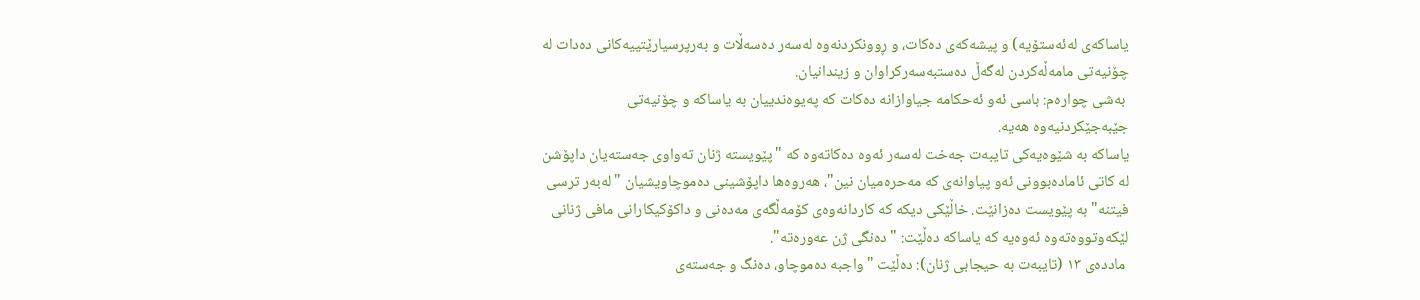یاساکەی لەئەستۆیە) و پیشەکەی دەکات، و ڕوونکردنەوە لەسەر دەسەڵات و بەرپرسیارێتییەکانی دەدات لە چۆنیەتی مامەڵەکردن لەگەڵ دەستبەسەرکراوان و زیندانیان.
 بەشی چوارەم: باسی ئەو ئەحکامە جیاوازانە دەکات کە پەیوەندییان بە یاساکە و چۆنیەتی جێبەجێکردنیەوە هەیە.
یاساکە بە شێوەیەکی تایبەت جەخت لەسەر ئەوە دەکاتەوە کە "پێویستە ژنان تەواوی جەستەیان داپۆشن لە کاتی ئامادەبوونی ئەو پیاوانەی کە مەحرەمیان نین"، هەروەها داپۆشینی دەموچاویشیان "لەبەر ترسی فیتنە" بە پێویست دەزانێت. خاڵێکی دیکە کە کاردانەوەی کۆمەڵگەی مەدەنی و داکۆکیکارانی مافی ژنانی لێکەوتووەتەوە ئەوەیە کە یاساکە دەڵێت: "دەنگی ژن عەورەتە".
 ماددەی ١٣ (تایبەت بە حیجابی ژنان): دەڵێت "واجبە دەموچاو، دەنگ و جەستەی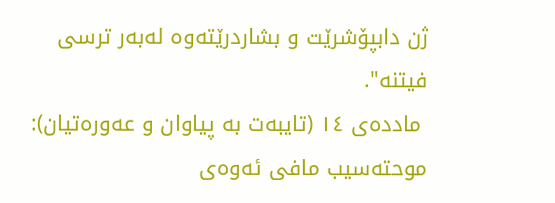ژن دابپۆشرێت و بشاردرێتەوە لەبەر ترسی فیتنە".
 ماددەی ١٤ (تایبەت بە پیاوان و عەورەتیان): موحتەسیب مافی ئەوەی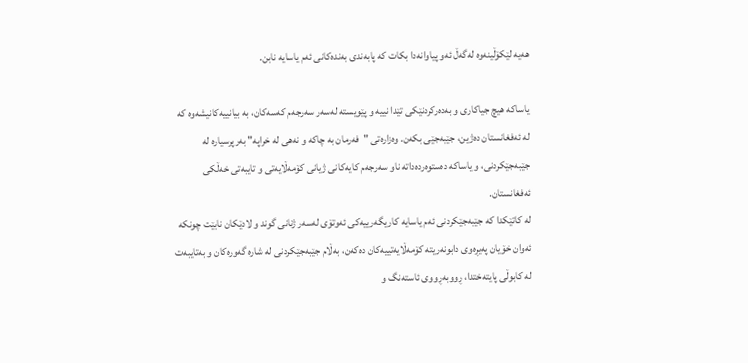هەیە لێکۆڵینەوە لەگەڵ ئەو پیاوانەدا بکات کە پابەندی بەندەکانی ئەم یاسایە نابن.

یاساکە هیچ جیاکاری و بەدەرکردنێکی تێدا نییە و پێویستە لەسەر سەرجەم کەسەکان، بە بیانییەکانیشەوە کە لە ئەفغانستان دەژین، جێبەجێی بکەن. وەزارەتی "فەرمان بە چاکە و نەهی لە خراپە" بەرپرسیارە لە جێبەجێکردنی، و یاساکە دەستوەردەداتە ناو سەرجەم کایەکانی ژیانی کۆمەڵایەتی و تایبەتی خەڵکی ئەفغانستان.
لە کاتێکدا کە جێبەجێکردنی ئەم یاسایە کاریگەرییەکی ئەوتۆی لەسەر ژنانی گوند و لادێکان نابێت چونکە ئەوان خۆیان پەیڕەوی دابونەریتە کۆمەڵایەتییەکان دەکەن، بەڵام جێبەجێکردنی لە شارە گەورەکان و بەتایبەت لە کابوڵی پایتەختدا، ڕووبەڕووی ئاستەنگ و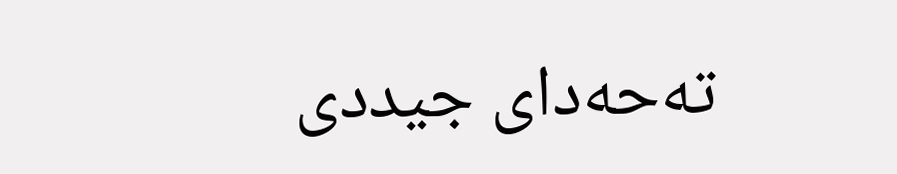تەحەدای جیددی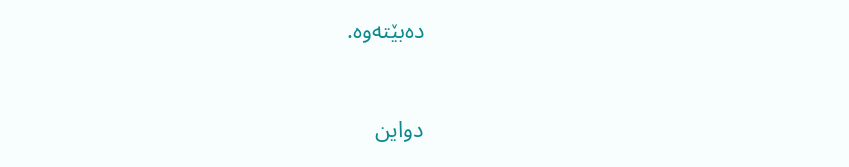دەبێتەوە.


دواین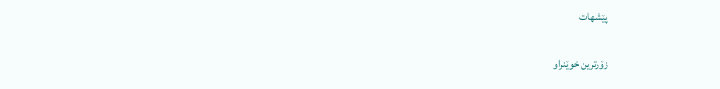پێشهات

زۆرترین خوێنراو